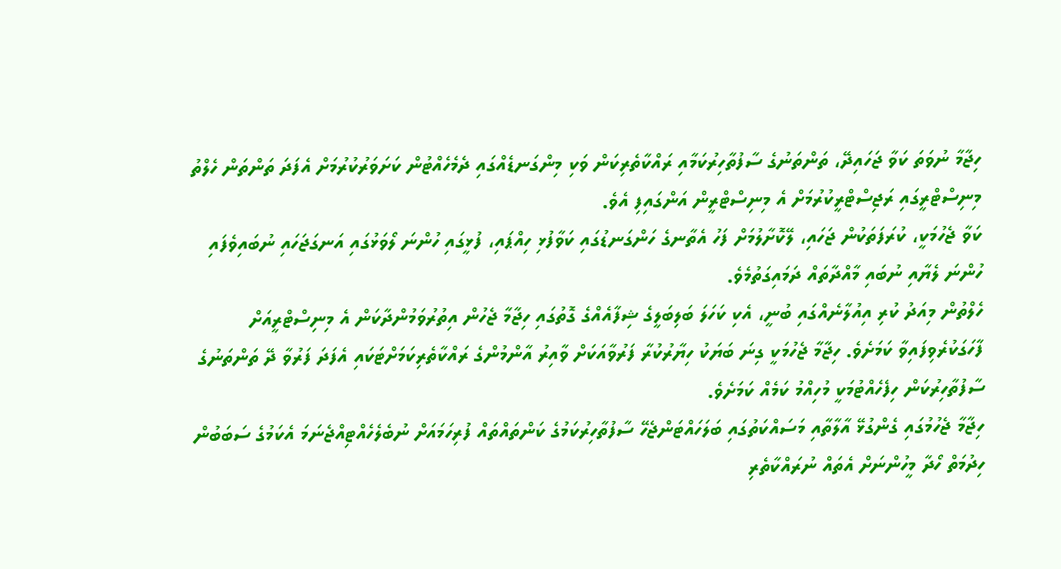ހިޖާމާ ނުވަތަ ކަވާ ޖަހައިދޭ، ތަންތަނުގެ ސާފުތާހިރުކަމާއި ރައްކާތެރިކަން ވަކި މިންގަނޑެއްގައި ދެމެހެއްޓުން ކަށަވަރުކުރުމަށް އެފަދަ ތަންތަން ހެލްތު މިނިސްޓްރީގައި ރަޖިސްޓްރީކުރުމަށް އެ މިނިސްޓްރީން އަންގައިފި އެވެ.
ކަވާ ޖެހުމަކީ، ކުރަފަތަކުން ޖަހައި، ލޭކޮށާލުމަށް ފަހު އެތާނގެ ހަންގަނޑުގައި ކަވާފުޅި ހިއްޕައި، ފުޅީގައި ހުންނަ ލޯވަޅުގައި އަނގަޖަހައި ނުބައިވެފައި ހުންނަ ލެޔާއި ނުބައި މާއްދާތައް ދަމައިގަތުމެވެ.
ހެލްތުން މިއަދު ކުރި އިއުލާނެއްގައި ބުނީ، އެކި ކަހަލަ ބަލިބަލީގެ ޝިފާއެއްގެ ގޮތުގައި ހިޖާމާ ޖެހުން އިތުރުވަމުންދާކަން އެ މިނިސްޓްރީއަށް ފާހަގަކުރެވިފައިވާ ކަމަށެވެ. ހިޖާމާ ޖެހުމަކީ ގިނަ ބަޔަކު ހިޔާރުކުރާ ފަރުވާއަކަށް ވާއިރު އާންމުންގެ ރައްކާތެރިކަމަށްޓަކައި އެފަދަ ފަރުވާ ދޭ ތަންތަނުގެ ސާފުތާހިރުކަން ހިފެހެއްޓުމަކީ މުހިއްމު ކަމެއް ކަމަށެވެ.
ހިޖާމާ ޖެހުމުގައި ގެންގުޅޭ އާލާތާއި މަސައްކަތުގައި ބަލަހައްޓަންޖެހޭ ސާފުތާހިރުކަމުގެ ކަންތައްތައް ފުރިހަމައަށް ނުބެލެހެއްޓިއްޖެނަމަ އެކަމުގެ ސަބަބުން ހިދުމަތް ހޯދާ މީހުންނަށް އެތައް ނުރައްކާތެރި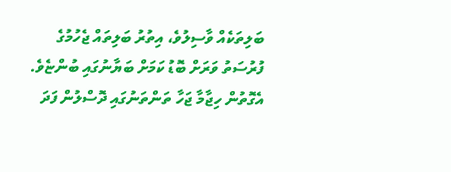ބަލިތަކެއް ވާސިލުވެ، އިތުރު ބަލިތައް ޖެހުމުގެ ފުރުސަތު ވަރަށް ބޮޑު ކަމަށް ބަޔާނުގައި ބުންޏެވެ. އެގޮތުން ހިޖާމާ ޖަހާ ތަންތަނުގައި ދޮސްލުން ފަދަ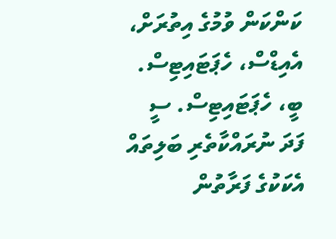ކަންކަން ވުމުގެ އިތުރަށް، އެއިޑްސް، ހެޕަޓައިޓިސް. ބީ، ހެޕަޓައިޓިސް. ސީ ފަދަ ނުރައްކާތެރި ބަލިތައް އެކަކުގެ ފަރާތުން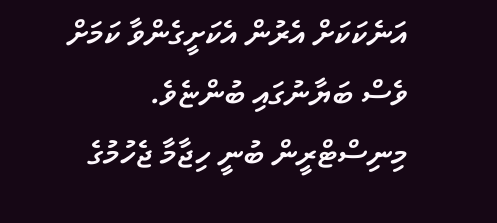އަނެކަކަށް އެރުން އެކަށީގެންވާ ކަމަށް ވެސް ބަޔާނުގައި ބުންޏެވެ.
މިނިސްޓްރީން ބުނީ ހިޖާމާ ޖެހުމުގެ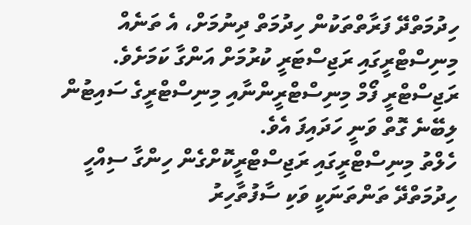ހިދުމަތްދޭ ފަރާތްތަކުން ހިދުމަތް ދިނުމަށް، އެ ތަނެއް މިނިސްޓްރީގައި ރަޖިސްޓަރީ ކުރުމަށް އަންގާ ކަމަށެވެ. ރަޖިސްޓްރީ ފޯމް މިނިސްޓްރީންނާއި މިނިސްޓްރީގެ ސައިޓުން ލިބޭނެ ގޮތް ވަނީ ހަދައިފަ އެވެ.
ހެލްތު މިނިސްޓްރީގައި ރަޖިސްޓްރީކޮށްގެން ހިންގާ ސިއްހީ ހިދުމަތްދޭ ތަންތަނަކީ ވަކި ސާފުތާހިރު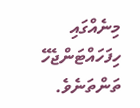މިނެއްގައި ހިފަހައްޓަންޖެހޭ ތަންތަނެވެ.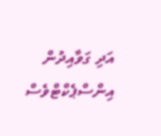އަދި ގަވާއިދުން އިންސްޕެކްޓްވެސް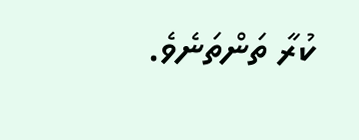ކުރާ ތަންތަނެވެ.